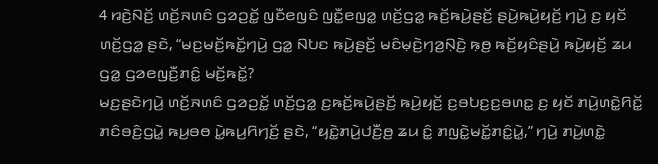4 ꤙꤢꤧ꤬ꤡꤢꤩ꤬ ꤛꤢꤩ꤬ꤏꤛꤢꤨ ꤞꤤꤑꤢꤩ꤭ ꤜꤢꤪꤕꤜꤢꤨ ꤜꤢꤪ꤭ꤕꤜꤤ꤭ ꤛꤢꤩ꤬ꤞꤤ꤭ ꤒꤢꤩ꤬ꤒꤣꤧ꤬ꤔꤢꤩ꤬ ꤔꤣꤧ꤬ꤒꤣꤧ꤬ꤟꤢꤩ꤬ ꤚꤣꤧ꤬ ꤢ꤬ ꤟꤢꤩ ꤛꤢꤩ꤬ꤞꤤ꤭ ꤔꤢꤧ, “ꤗꤢ꤬ꤗꤢꤩ꤬ꤒꤢꤩ꤭ꤚꤣꤧ꤬ ꤞꤤ꤭ ꤡꤝꤢ ꤒꤣꤧ꤬ꤔꤢꤩ꤬ ꤗꤢꤨꤗ꤫ꤢꤧ꤬ꤚꤤ꤬ꤡ꤫ꤢꤧ꤬ ꤒ꤫ꤥ꤬ ꤒꤢꤩ꤬ꤟꤢꤨꤔꤣꤧ꤬ ꤒꤣꤧ꤬ꤟꤢꤩ꤬ ꤘꤣ ꤞꤤ꤭ ꤞꤤꤕꤜꤢꤪ꤬ꤊꤢꤨ꤭ ꤗꤢꤩ꤬ꤒꤢꤩ꤭?
ꤗꤢ꤬ꤔꤢꤧꤚꤣꤧ꤬ ꤛꤢꤩ꤬ꤏꤛꤢꤨ ꤞꤤꤑꤢꤩ꤭ ꤛꤢꤩ꤬ꤞꤤ꤭ ꤢ꤬ꤒꤢꤩ꤬ꤒꤣꤧ꤬ꤔꤢꤩ꤬ ꤒꤣꤧ꤬ꤟꤢꤩ꤬ ꤢ꤬ꤋꤝꤢ꤬ꤢ꤬ꤋꤛꤢ꤭ ꤢ꤬ ꤟꤢꤩ ꤊꤣꤧ꤬ꤛꤢꤧ꤭ꤖꤢꤩ꤭ ꤊꤢꤨꤋꤢꤨ꤬ꤞꤣꤧ꤭ ꤒꤣ꤬ꤋꤥ ꤣꤧ꤭ꤒꤣ꤬ꤖꤚꤢꤩ꤬ ꤔꤢꤧ, “ꤟꤢꤧ꤭ꤊꤣꤧ꤬ꤓꤢꤪ꤬ꤥ꤬ ꤘꤣ ꤢꤨ꤭ ꤊꤜꤢꤧ꤭ꤗꤢꤩ꤭ꤊꤢꤨ꤭ꤣꤧ꤭,” ꤚꤣꤧ꤬ ꤊꤣꤧ꤬ꤛꤢꤧ꤭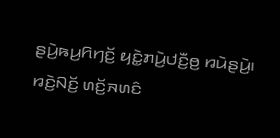ꤔꤣꤧ꤬ꤒꤣ꤬ꤖꤚꤢꤩ꤬ ꤟꤢꤧ꤭ꤊꤣꤧ꤬ꤓꤢꤪ꤬ꤥ꤬ ꤙꤣꤧꤔꤣꤧ꤬꤯
ꤙꤢꤧ꤬ꤡꤢꤩ꤬ ꤛꤢꤩ꤬ꤏꤛꤢꤨ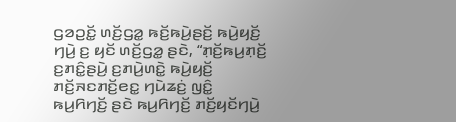ꤞꤤꤑꤢꤩ꤭ ꤛꤢꤩ꤬ꤞꤤ꤭ ꤒꤢꤩ꤬ꤒꤣꤧ꤬ꤔꤢꤩ꤬ ꤒꤣꤧ꤬ꤟꤢꤩ꤬ ꤚꤣꤧ꤬ ꤢ꤬ ꤟꤢꤩ ꤛꤢꤩ꤬ꤞꤤ꤭ ꤔꤢꤧ, “ꤊ꤫ꤢꤩ꤬ꤒꤣ꤬ꤊ꤫ꤢꤩ꤬ ꤢ꤬ꤊꤢꤨ꤭ꤔꤣꤧ꤬ ꤢ꤬ꤊꤣꤧ꤬ꤛꤢꤧ꤭ ꤒꤣꤧ꤬ꤟꤢꤩ꤬ ꤊꤢꤩ꤬ꤏꤢꤊꤢꤩ꤬ꤕꤢ꤭ ꤚꤣꤧꤘꤢꤦ꤬ ꤜꤢꤨ꤭ ꤒꤣ꤬ꤖꤚꤢꤩ꤬ ꤔꤢꤧ ꤒꤣ꤬ꤖꤚꤢꤩ꤬ ꤊꤢꤩ꤬ꤟꤢꤩꤚꤣꤧ꤬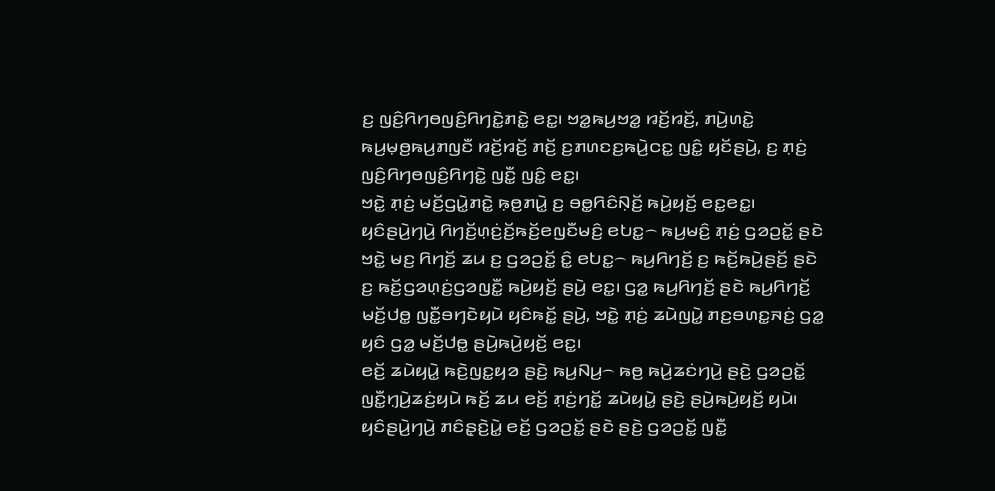ꤢ꤬ ꤜꤢꤨ꤬ꤖꤚꤥꤜꤢꤨ꤬ꤖꤚꤢꤧ꤭ꤊꤢꤧ꤭ ꤕꤢ꤭꤯ ꤠꤤ꤭ꤒꤣ꤬ꤠꤤ꤭ ꤙꤢꤩ꤬ꤙꤢꤩ꤬, ꤊꤣꤧ꤬ꤛꤢꤧ꤭ ꤒꤣ꤬ꤗ꤫ꤥ꤬ꤒꤣ꤬ꤊꤜꤢꤪ ꤙꤢꤩ꤬ꤙꤢꤩ꤬ ꤊꤢꤩ꤬ ꤢ꤬ꤊꤛꤢꤢ꤬ꤒꤣꤧ꤬ꤍꤢ꤭ ꤜꤢꤨ꤭ ꤟꤢꤩꤔꤣꤧ꤬, ꤢ꤬ ꤊ꤫ꤢꤦ꤬ ꤜꤢꤨ꤬ꤖꤚꤥꤜꤢꤨ꤬ꤖꤚꤢꤧ꤭ ꤜꤢꤪ꤭ ꤜꤢꤨ꤭ ꤕꤢ꤭꤯
ꤠꤢꤧ꤭ ꤊ꤫ꤢꤦ꤬ ꤗꤢꤩ꤬ꤞꤣꤧ꤭ꤊꤢꤧ꤭ ꤒ꤫ꤥ꤬ꤊꤣꤧ꤭ ꤢ꤬ ꤋꤥ꤭ꤖꤢꤨꤡ꤫ꤢꤩ꤬ ꤒꤣꤧ꤬ꤟꤢꤩ꤬ ꤕꤢ꤭ꤕꤢ꤭꤯ ꤟꤢꤨꤔꤣꤧ꤬ꤚꤣꤧ꤬ ꤖꤚꤢꤩ꤬ꤛ꤫ꤢꤦ꤬ꤢꤩ꤬ꤒꤢꤩ꤬ꤕꤜꤢꤪꤗꤢꤨ꤬ ꤕꤝꤢ꤭꤮ ꤒꤣ꤬ꤗꤢꤨ꤬ ꤊ꤫ꤢꤦ꤬ ꤞꤤꤑꤢꤩ꤭ ꤔꤢꤧ ꤠꤢꤧ꤭ ꤗꤢ꤬ ꤖꤚꤢꤩ꤬ ꤘꤣ ꤢ꤬ ꤞꤤꤑꤢꤩ꤭ ꤢꤨ꤭ ꤕꤝꤢ꤭꤮ ꤒꤣ꤬ꤖꤚꤢꤩ꤬ ꤢ꤬ ꤒꤢꤩ꤬ꤒꤣꤧ꤬ꤔꤢꤩ꤬ ꤔꤢꤧ ꤢ꤬ ꤒꤢꤩ꤬ꤞꤤꤛ꤫ꤢꤦ꤬ꤞꤤꤜꤢꤪ꤭ ꤒꤣꤧ꤬ꤟꤢꤩ꤬ ꤔꤣꤧ꤬ ꤕꤢ꤭꤯ ꤞꤤ꤭ ꤒꤣ꤬ꤖꤚꤢꤩ꤬ ꤔꤢꤧ ꤒꤣ꤬ꤖꤚꤢꤩ꤬ ꤗꤢꤩ꤬ꤓꤥ꤭ ꤜꤢꤪ꤭ꤋꤚꤢꤧꤟꤣꤧ ꤟꤢꤨꤒꤢꤩ꤭ ꤔꤣꤧ꤬, ꤠꤢꤧ꤭ ꤊ꤫ꤢꤦ꤬ ꤘꤣꤧꤜꤣꤧ꤭ ꤊꤢ꤬ꤋꤛꤢ꤭ꤏꤢꤦ꤬ ꤞꤤ꤭ ꤟꤢꤨ ꤞꤤ꤭ ꤗꤢꤩ꤬ꤓꤥ꤭ ꤔꤣꤧ꤬ꤒꤣꤧ꤬ꤟꤢꤩ꤬ ꤕꤢ꤭꤯
ꤕꤢꤩ꤬ ꤘꤣꤧꤟꤣꤧ꤭ ꤒꤢꤧ꤬ꤜꤢ꤭ꤟꤤ ꤔꤢꤧ꤬ ꤒꤣ꤬ꤡꤣ꤬꤮ ꤒꤥ꤬ ꤒꤣꤧ꤬ꤘꤢꤦꤚꤣꤧ꤬ ꤔꤢꤧ꤬ ꤞꤤꤑꤢꤩ꤭ ꤜꤢꤪ꤭ꤚ꤫ꤣꤧ꤬ꤘꤢꤦ꤬ꤟꤣꤧ ꤒꤢꤩ꤬ ꤘꤣ ꤕꤢꤩ꤬ ꤊ꤫ꤢꤦ꤬ꤚꤢꤩ꤭ ꤘꤣꤧꤟꤣꤧ꤭ ꤔꤢꤧ꤬ ꤔꤣꤧ꤬ꤒꤣꤧ꤬ꤟꤢꤩ꤬ ꤟꤣꤧ꤯ ꤟꤢꤨꤔꤣꤧ꤬ꤚꤣꤧ꤬ ꤊꤢꤨꤔ꤫ꤢꤧ꤬ꤣꤧ꤭ ꤕꤢꤩ꤬ ꤞꤤꤑꤢꤩ꤭ ꤔꤢꤧ ꤔꤢꤧ꤬ ꤞꤤꤑꤢꤩ꤭ ꤜꤢꤪ꤭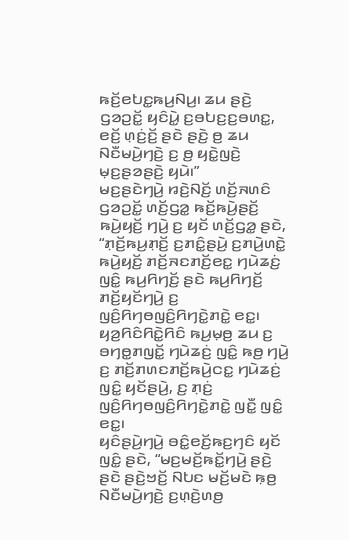ꤒꤢꤩ꤬ꤕꤝꤢ꤭ꤒꤣ꤬ꤡꤣ꤬꤯ ꤘꤣ ꤔꤢꤧ꤬ ꤞꤤꤑꤢꤩ꤭ ꤟꤢꤨꤣꤧ꤭ ꤢ꤬ꤋꤝꤢ꤬ꤢ꤬ꤋꤛꤢ꤭, ꤕꤢꤩ꤬ ꤛ꤫ꤢꤦ꤬ꤢꤩ꤬ ꤔꤢꤧ ꤔꤢꤧ꤬ ꤥ꤬ ꤘꤣ ꤡꤢꤪꤗꤣꤧ꤬ꤚꤢꤧ꤬ ꤢ꤬ ꤥ꤬ ꤟꤢꤧ꤭ꤜꤢꤧ꤬ ꤗ꤫ꤢ꤬ꤔꤤꤔꤢꤧ꤬ ꤟꤣꤧ꤯”
ꤗꤢ꤬ꤔꤢꤧꤚꤣꤧ꤬ ꤙꤢꤧ꤬ꤡꤢꤩ꤬ ꤛꤢꤩ꤬ꤏꤛꤢꤨ ꤞꤤꤑꤢꤩ꤭ ꤛꤢꤩ꤬ꤞꤤ꤭ ꤒꤢꤩ꤬ꤒꤣꤧ꤬ꤔꤢꤩ꤬ ꤒꤣꤧ꤬ꤟꤢꤩ꤬ ꤚꤣꤧ꤬ ꤢ꤬ ꤟꤢꤩ ꤛꤢꤩ꤬ꤞꤤ꤭ ꤔꤢꤧ, “ꤊ꤫ꤢꤩ꤬ꤒꤣ꤬ꤊ꤫ꤢꤩ꤬ ꤢ꤬ꤊꤢꤨ꤭ꤔꤣꤧ꤬ ꤢ꤬ꤊꤣꤧ꤬ꤛꤢꤧ꤭ ꤒꤣꤧ꤬ꤟꤢꤩ꤬ ꤊꤢꤩ꤬ꤏꤢꤊꤢꤩ꤬ꤕꤢ꤭ ꤚꤣꤧꤘꤢꤦ꤬ ꤜꤢꤨ꤭ ꤒꤣ꤬ꤖꤚꤢꤩ꤬ ꤔꤢꤧ ꤒꤣ꤬ꤖꤚꤢꤩ꤬ ꤊꤢꤩ꤬ꤟꤢꤩꤚꤣꤧ꤬ ꤢ꤬ ꤜꤢꤨ꤬ꤖꤚꤥꤜꤢꤨ꤬ꤖꤚꤢꤧ꤭ꤊꤢꤧ꤭ ꤕꤢ꤭꤯ ꤟꤤ꤬ꤖꤢꤨꤖꤢꤧ꤭ꤖꤢꤨ ꤒꤣ꤬ꤗ꤫ꤥ꤬ ꤘꤣ ꤢ꤬ ꤋꤚꤥ꤭ꤊꤜꤢꤩ꤭ ꤚꤣꤧꤘꤢꤦ꤬ ꤜꤢꤨ꤭ ꤒꤥ꤬ ꤚꤣꤧ꤬ ꤢ꤬ ꤊꤢꤩ꤬ꤊꤛꤢꤊꤢꤩ꤬ꤒꤣꤧ꤬ꤍꤢ꤭ ꤚꤣꤧꤘꤢꤦ꤬ ꤜꤢꤨ꤭ ꤟꤢꤩꤔꤣꤧ꤬, ꤢ꤬ ꤊ꤫ꤢꤦ꤬ ꤜꤢꤨ꤬ꤖꤚꤥꤜꤢꤨ꤬ꤖꤚꤢꤧ꤭ꤊꤢꤧ꤭ ꤜꤢꤪ꤭ ꤜꤢꤨ꤭ ꤕꤢ꤭꤯
ꤟꤢꤨꤔꤣꤧ꤬ꤚꤣꤧ꤬ ꤋꤢꤨ꤭ꤕꤢꤩ꤬ꤒꤢ꤬ꤚꤢꤨ ꤟꤢꤩ ꤜꤢꤨ꤭ ꤔꤢꤧ, “ꤗꤢ꤬ꤗꤢꤩ꤬ꤒꤢꤩ꤭ꤚꤣꤧ꤬ ꤔꤢꤧ꤬ ꤔꤢꤧ ꤔꤢꤧ꤬ꤠꤢꤩ꤬ ꤡꤝꤢ ꤗꤢꤩ꤬ꤗꤢꤧ ꤒ꤫ꤥ꤬ ꤡꤢꤪꤗꤣꤧ꤬ꤚꤢꤧ꤬ ꤢ꤬ꤛ꤫ꤢꤧ꤬ꤛꤥ꤬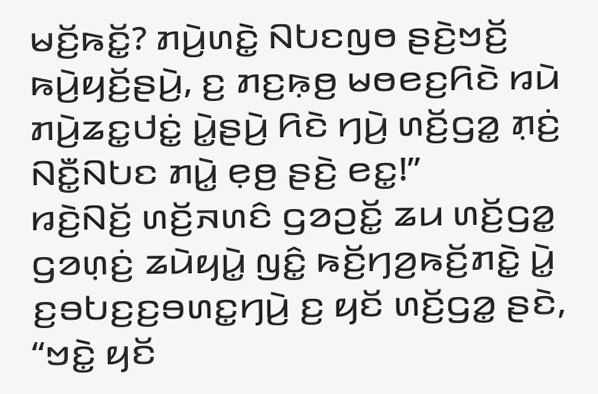ꤗꤢꤩ꤬ꤒꤢꤩ꤭? ꤊꤣꤧ꤬ꤛꤢꤧ꤭ ꤡꤝꤢꤜꤥ ꤔꤢꤧ꤬ꤠꤢꤩ꤬ ꤒꤣꤧ꤬ꤟꤢꤩ꤬ꤔꤣꤧ꤬, ꤢ꤬ ꤊꤢ꤬ꤒ꤫ꤥ꤬ ꤗꤥꤕꤢ꤬ꤖꤢꤧ ꤙꤣꤧ ꤊꤣꤧ꤬ꤘꤢ꤭ꤓꤢꤦ꤭ ꤣꤧ꤭ꤔꤣꤧ꤬ ꤖꤢꤧ ꤚꤣꤧ꤬ ꤛꤢꤩ꤬ꤞꤤ꤭ ꤊ꤫ꤢꤦ꤬ ꤡꤢꤪ꤭ꤡꤝꤢ ꤊꤣꤧ꤭ ꤕ꤫ꤥ꤬ ꤔꤢꤧ꤬ ꤕꤢ꤭!”
ꤙꤢꤧ꤬ꤡꤢꤩ꤬ ꤛꤢꤩ꤬ꤏꤛꤢꤨ ꤞꤤꤑꤢꤩ꤭ ꤘꤣ ꤛꤢꤩ꤬ꤞꤤ꤭ ꤞꤤꤛ꤫ꤢꤦ꤬ ꤘꤣꤧꤟꤣꤧ꤭ ꤜꤢꤨ꤭ ꤒꤢꤩ꤬ꤚꤤ꤬ꤒꤢꤩ꤬ꤊꤢꤧ꤭ ꤣꤧ꤭ ꤢ꤬ꤋꤝꤢ꤬ꤢ꤬ꤋꤛꤢ꤭ꤚꤣꤧ꤬ ꤢ꤬ ꤟꤢꤩ ꤛꤢꤩ꤬ꤞꤤ꤭ ꤔꤢꤧ, “ꤠꤢꤧ꤭ ꤟꤢꤩ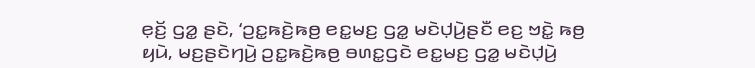ꤕ꤫ꤢꤩ꤬ ꤞꤤ꤭ ꤔꤢꤧ, ‘ꤑꤢ꤭ꤒꤢꤧ꤬ꤒꤥ꤬ ꤕꤢ꤭ꤗꤢ꤬ ꤞꤤ꤭ ꤗꤢꤧꤓ꤫ꤣꤧ꤬ꤔꤢꤪ ꤕꤢ꤬ ꤠꤢꤧ꤭ ꤒꤥ꤬ ꤟꤣꤧ, ꤗꤢ꤬ꤔꤢꤧꤚꤣꤧ꤬ ꤑꤢ꤭ꤒꤢꤧ꤬ꤒꤥ꤬ ꤋꤛꤢ꤭ꤞꤢꤧ ꤕꤢ꤭ꤗꤢ꤬ ꤞꤤ꤭ ꤗꤢꤧꤓ꤫ꤣꤧ꤬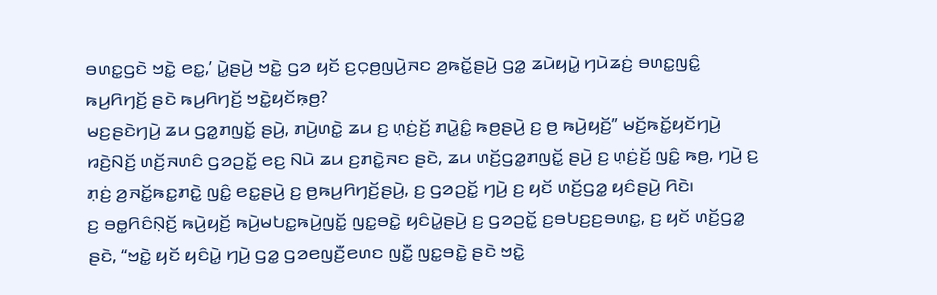ꤋꤛꤢ꤭ꤞꤢꤧ ꤠꤢꤧ꤭ ꤕꤢ꤭,’ ꤣꤧ꤭ꤔꤣꤧ꤬ ꤠꤢꤧ꤭ ꤞꤤ ꤟꤢꤩ ꤢ꤬ꤍ꤫ꤥ꤬ꤜꤣꤧ꤬ꤏꤢ ꤤ꤬ꤒꤢꤩ꤭ꤔꤣꤧ꤬ ꤞꤤ꤭ ꤘꤣꤧꤟꤣꤧ꤭ ꤚꤣꤧꤘꤢꤦ꤬ ꤋꤛꤢ꤭ꤜꤢꤨ꤭ ꤒꤣ꤬ꤖꤚꤢꤩ꤬ ꤔꤢꤧ ꤒꤣ꤬ꤖꤚꤢꤩ꤬ ꤠꤢꤧ꤭ꤟꤢꤩꤒ꤫ꤥ꤬?
ꤗꤢ꤬ꤔꤢꤧꤚꤣꤧ꤬ ꤘꤣ ꤞꤤ꤭ꤊꤜꤢꤩ꤭ ꤔꤣꤧ꤬, ꤊꤣꤧ꤬ꤛꤢꤧ꤭ ꤘꤣ ꤢ꤬ ꤛ꤫ꤢꤦ꤬ꤢꤩ꤬ ꤊꤣꤧ꤭ꤢꤨ꤭ ꤒꤥ꤬ꤔꤣꤧ꤬ ꤢ꤬ ꤥ꤬ ꤒꤣꤧ꤬ꤟꤢꤩ꤬” ꤗꤢꤩ꤬ꤒꤢꤩ꤭ꤟꤢꤩꤚꤣꤧ꤬ ꤙꤢꤧ꤬ꤡꤢꤩ꤬ ꤛꤢꤩ꤬ꤏꤛꤢꤨ ꤞꤤꤑꤢꤩ꤭ ꤕꤢ꤬ ꤡꤣꤧ ꤘꤣ ꤢ꤬ꤊꤢꤧ꤭ꤏꤢ ꤔꤢꤧ, ꤘꤣ ꤛꤢꤩ꤬ꤞꤤ꤭ꤊꤜꤢꤩ꤭ ꤔꤣꤧ꤬ ꤢ꤬ ꤛ꤫ꤢꤦ꤬ꤢꤩ꤬ ꤜꤢꤨ꤭ ꤒꤥ꤬, ꤚꤣꤧ꤬ ꤢ꤬ ꤊ꤫ꤢꤦ꤬ ꤤ꤬ꤏꤢꤩ꤭ꤒꤢ꤭ꤊꤢꤧ꤭ ꤜꤢꤨ꤭ ꤕꤢ꤭ꤔꤣꤧ꤬ ꤢ꤬ ꤥ꤬ꤒꤣ꤬ꤖꤚꤢꤩ꤬ꤔꤣꤧ꤬, ꤢ꤬ ꤞꤤꤑꤢꤩ꤭ ꤚꤣꤧ꤬ ꤢ꤬ ꤟꤢꤩ ꤛꤢꤩ꤬ꤞꤤ꤭ ꤟꤢꤨꤔꤣꤧ꤬ ꤖꤢꤧ꤯
ꤢ꤬ ꤋꤥ꤭ꤖꤢꤨꤡ꤫ꤢꤩ꤬ ꤒꤣꤧ꤬ꤟꤢꤩ꤬ ꤒꤣꤧ꤬ꤗꤝꤢ꤭ꤒꤣꤧ꤬ꤜꤢꤩ꤭ ꤜꤢ꤭ꤋꤢꤧ꤭ ꤟꤢꤨꤣꤧ꤭ꤔꤣꤧ꤬ ꤢ꤬ ꤞꤤꤑꤢꤩ꤭ ꤢ꤬ꤋꤝꤢ꤬ꤢ꤬ꤋꤛꤢ꤭, ꤢ꤬ ꤟꤢꤩ ꤛꤢꤩ꤬ꤞꤤ꤭ ꤔꤢꤧ, “ꤠꤢꤧ꤭ ꤟꤢꤩ ꤟꤢꤨꤣꤧ꤭ ꤚꤣꤧ꤬ ꤞꤤ꤭ ꤞꤤꤕꤜꤢꤪ꤬ꤕꤛꤢ ꤜꤢꤪ꤭ ꤜꤢ꤭ꤋꤢꤧ꤭ ꤔꤢꤧ ꤠꤢꤧ꤭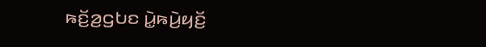ꤒꤢꤩ꤬ꤤ꤬ꤞꤝꤢ ꤣꤧ꤭ꤒꤣꤧ꤬ꤟꤢꤩ꤬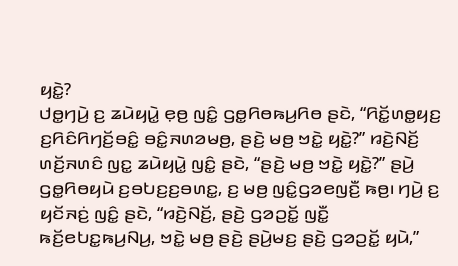ꤟꤢꤧ꤭?
ꤓꤥ꤭ꤚꤣꤧ꤬ ꤢ꤬ ꤘꤣꤧꤟꤣꤧ꤭ ꤕ꤫ꤥ꤬ ꤜꤢꤨ꤭ ꤞꤥ꤭ꤖꤥꤒꤣ꤬ꤖꤥ ꤔꤢꤧ, “ꤖꤢꤩ꤭ꤛꤥ꤭ꤟꤢ꤬ ꤢ꤬ꤖꤢꤨꤖꤚꤢꤩ꤬ꤋꤢꤨ꤭ ꤋꤢꤨ꤭ꤏꤛꤤꤗꤥ꤬, ꤔꤢꤧ꤬ ꤗꤥ꤬ ꤠꤢꤧ꤭ ꤟꤢꤧ꤭?” ꤙꤢꤧ꤬ꤡꤢꤩ꤬ ꤛꤢꤩ꤬ꤏꤛꤢꤨ ꤜꤢ꤭ ꤘꤣꤧꤟꤣꤧ꤭ ꤜꤢꤨ꤭ ꤔꤢꤧ, “ꤔꤢꤧ꤬ ꤗꤥ꤬ ꤠꤢꤧ꤭ ꤟꤢꤧ꤭?” ꤔꤣꤧ꤬ ꤞꤥ꤭ꤖꤥꤟꤣꤧ ꤢ꤬ꤋꤝꤢ꤬ꤢ꤬ꤋꤛꤢ꤭, ꤢ꤬ ꤗꤥ꤬ ꤜꤢꤨ꤭ꤞꤤꤕꤜꤢꤪ꤬ ꤒꤥ꤬꤯ ꤚꤣꤧ꤬ ꤢ꤬ ꤟꤢꤩꤏꤢꤦ꤬ ꤜꤢꤨ꤭ ꤔꤢꤧ, “ꤙꤢꤧ꤬ꤡꤢꤩ꤬, ꤔꤢꤧ꤬ ꤞꤤꤑꤢꤩ꤭ ꤜꤢꤪ꤭ ꤒꤢꤩ꤬ꤕꤝꤢ꤭ꤒꤣ꤬ꤡꤣ꤬, ꤠꤢꤧ꤭ ꤗꤥ꤬ ꤔꤢꤧ꤬ ꤔꤣꤧ꤬ꤗꤢ꤬ ꤔꤢꤧ꤬ ꤞꤤꤑꤢꤩ꤭ ꤟꤣꤧ,”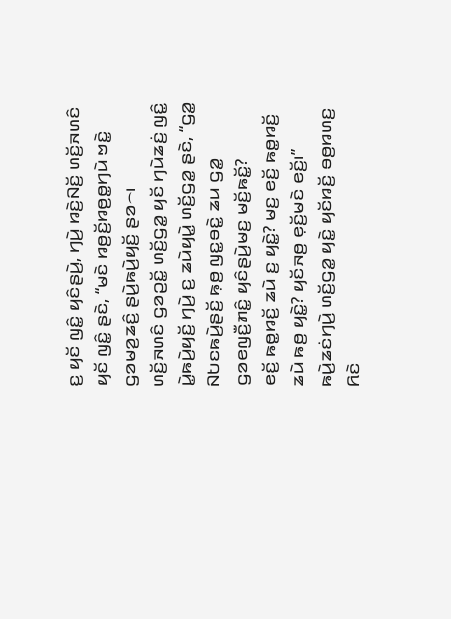ꤢ꤬ ꤟꤢꤩ ꤜꤢꤨ꤭ ꤟꤢꤨꤔꤣꤧ꤬, ꤚꤣꤧ꤬ ꤙꤢꤧ꤬ꤡꤢꤩ꤬ ꤛꤢꤩ꤬ꤏꤛꤢꤨ ꤟꤢꤩ ꤜꤢꤨ꤭ ꤔꤢꤧ, “ꤗꤢꤧ ꤙꤥ꤬ꤢꤩ꤬ꤙꤥ꤬ꤥ꤭ꤚꤣꤧ ꤠꤢꤧ꤭ ꤞꤤꤗꤤ꤬ꤘꤢꤨ꤬ ꤔꤣꤧ꤬ꤒꤣꤧ꤬ꤟꤢꤩ꤬ ꤔꤤ꤮꤯
ꤛꤢꤩ꤬ꤏꤛꤢꤨ ꤞꤤꤑꤢꤩ꤭ ꤛꤢꤩ꤬ꤞꤤ꤭ ꤟꤢꤩ ꤚꤣꤧꤘꤢꤦ꤬ ꤜꤢꤨ꤭ ꤣꤧ꤭ꤒꤣꤧ꤬ꤟꤢꤩ꤬ ꤚꤣꤧ꤬ ꤢ꤬ ꤘꤣꤧꤟꤣꤧ꤭ ꤛꤢꤩ꤬ꤞꤤ꤭ ꤔꤢꤧ, “ꤞꤤ꤭ ꤡꤝꤢꤒꤣꤧ꤬ꤔꤢꤩ꤬ ꤒ꤫ꤥ꤬ ꤜꤢ꤭ꤋꤢꤧ꤭ ꤘꤣ ꤞꤤ꤭ ꤞꤤꤕꤜꤢꤪ꤬ꤊꤢꤨ꤭ ꤟꤢꤨꤔꤣꤧ꤬ꤗꤢ꤬ ꤗꤢꤩ꤬ꤒꤢꤩ꤭?
ꤕꤢꤩ꤬ ꤒꤥ꤭ꤙꤢꤩ꤬ ꤘꤣꤧ ꤢ꤬ ꤟꤢꤧ꤭? ꤗꤢ꤬ ꤕꤢꤩ꤬ ꤒꤥ꤭ꤙꤢꤩ꤬ ꤘꤣꤧ ꤒꤥ꤬ ꤟꤢꤧ꤭? ꤟꤢꤩꤏꤥ꤬ ꤕ꤫ꤢꤩ꤬ꤗꤢꤧ ꤕꤢꤩ꤬꤯” ꤒꤣꤧ꤬ꤘꤢꤦꤚꤣꤧ꤬ ꤛꤢꤩ꤬ꤞꤤ꤭ ꤟꤢꤧ꤭ ꤟꤢꤩꤙꤢꤩ꤬ ꤋꤥ꤬ꤙꤛꤢ꤬ ꤖꤢꤧ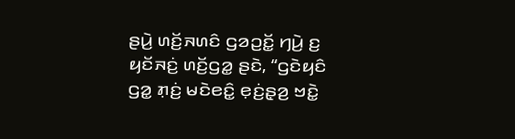ꤔꤣꤧ꤬ ꤛꤢꤩ꤬ꤏꤛꤢꤨ ꤞꤤꤑꤢꤩ꤭ ꤚꤣꤧ꤬ ꤢ꤬ ꤟꤢꤩꤏꤢꤦ꤬ ꤛꤢꤩ꤬ꤞꤤ꤭ ꤔꤢꤧ, “ꤞꤢꤧꤟꤢꤨ ꤞꤤ꤭ ꤊ꤫ꤢꤦ꤬ ꤗꤢꤧꤕꤢꤨ꤭ ꤕ꤫ꤢꤦ꤬ꤔ꤫ꤤ꤬ ꤠꤢꤧ꤭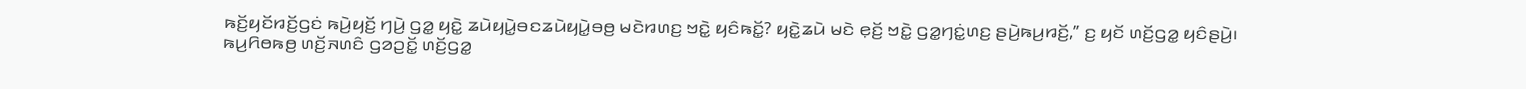ꤒꤢꤩ꤬ꤟꤢꤩꤙꤢꤩ꤬ꤞꤢꤦ ꤒꤣꤧ꤬ꤟꤢꤩ꤬ ꤚꤣꤧ꤬ ꤞꤤ꤭ ꤟꤢꤧ꤭ ꤘꤣꤧꤟꤣꤧ꤭ꤋꤢꤘꤣꤧꤟꤣꤧ꤭ꤋꤥ꤬ ꤗꤢꤧꤙꤛꤢ꤬ ꤠꤢꤧ꤭ ꤟꤢꤨꤒꤢꤩ꤭? ꤟꤢꤧ꤭ꤘꤣꤧ ꤗꤢꤧ ꤕ꤫ꤢꤩ꤬ ꤠꤢꤧ꤭ ꤞꤤ꤭ꤚꤢꤦ꤭ꤛꤢ꤬ ꤔꤣꤧ꤬ꤒꤣ꤬ꤙꤢꤩ꤬,” ꤢ꤬ ꤟꤢꤩ ꤛꤢꤩ꤬ꤞꤤ꤭ ꤟꤢꤨꤔꤣꤧ꤬꤯
ꤒꤣ꤬ꤖꤥꤒꤥ꤬ ꤛꤢꤩ꤬ꤏꤛꤢꤨ ꤞꤤꤑꤢꤩ꤭ ꤛꤢꤩ꤬ꤞꤤ꤭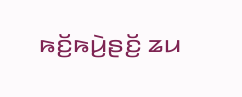ꤒꤢꤩ꤬ꤒꤣꤧ꤬ꤔꤢꤩ꤬ ꤘꤣ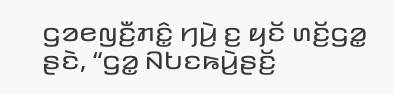ꤞꤤꤕꤜꤢꤪ꤬ꤊꤢꤨ꤭ ꤚꤣꤧ꤬ ꤢ꤬ ꤟꤢꤩ ꤛꤢꤩ꤬ꤞꤤ꤭ ꤔꤢꤧ, “ꤞꤤ꤭ ꤡꤝꤢꤒꤣꤧ꤬ꤔꤢꤩ꤬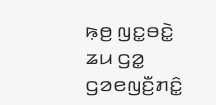ꤒ꤫ꤥ꤬ ꤜꤢ꤭ꤋꤢꤧ꤭ ꤘꤣ ꤞꤤ꤭ ꤞꤤꤕꤜꤢꤪ꤬ꤊꤢꤨ꤭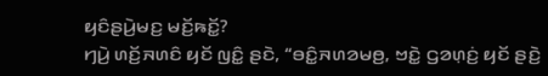ꤟꤢꤨꤔꤣꤧ꤬ꤗꤢ꤬ ꤗꤢꤩ꤬ꤒꤢꤩ꤭?
ꤚꤣꤧ꤬ ꤛꤢꤩ꤬ꤏꤛꤢꤨ ꤟꤢꤩ ꤜꤢꤨ꤭ ꤔꤢꤧ, “ꤋꤢꤨ꤭ꤏꤛꤤꤗꤥ꤬, ꤠꤢꤧ꤭ ꤞꤤꤛ꤫ꤢꤦ꤬ ꤟꤢꤩ ꤔꤢꤧ꤬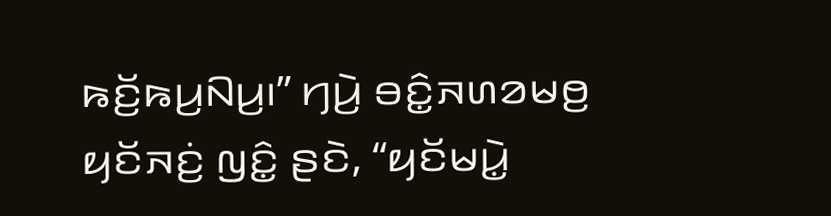ꤒꤢꤩ꤬ꤒꤣ꤬ꤡꤣ꤬꤯” ꤚꤣꤧ꤬ ꤋꤢꤨ꤭ꤏꤛꤤꤗꤥ꤬ ꤟꤢꤩꤏꤢꤦ꤬ ꤜꤢꤨ꤭ ꤔꤢꤧ, “ꤟꤢꤩꤗꤣꤧ꤭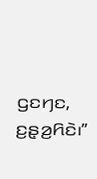ꤞꤢꤚꤢ, ꤢ꤬ꤔ꤫ꤤ꤬ꤖꤢꤧ꤯”